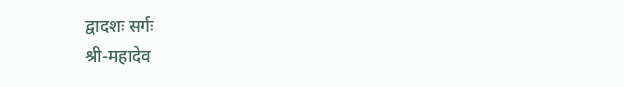द्वादशः सर्गः
श्री-महादेव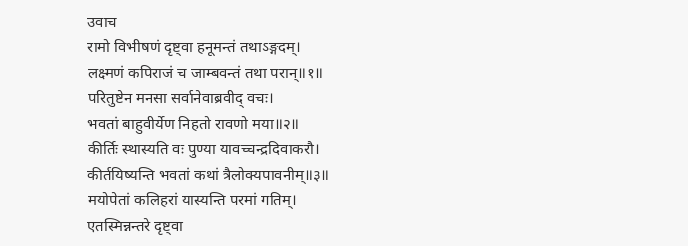उवाच
रामो विभीषणं दृष्ट्वा हनूमन्तं तथाऽङ्गदम्।
लक्ष्मणं कपिराजं च जाम्बवन्तं तथा परान्॥१॥
परितुष्टेन मनसा सर्वानेवाब्रवीद् वचः।
भवतां बाहुवीर्येण निहतो रावणो मया॥२॥
कीर्तिः स्थास्यति वः पुण्या यावच्चन्द्रदिवाकरौ।
कीर्तयिष्यन्ति भवतां कथां त्रैलोक्यपावनीम्॥३॥
मयोपेतां कलिहरां यास्यन्ति परमां गतिम्।
एतस्मिन्नन्तरे दृष्ट्वा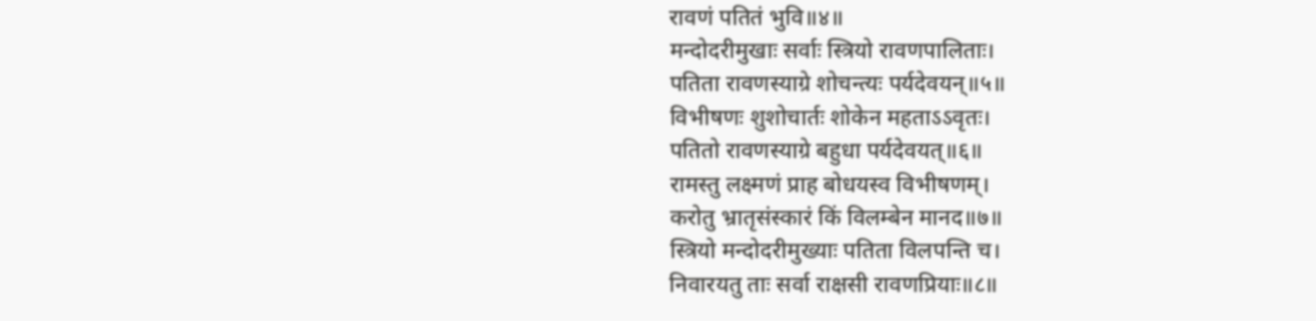रावणं पतितं भुवि॥४॥
मन्दोदरीमुखाः सर्वाः स्त्रियो रावणपालिताः।
पतिता रावणस्याग्रे शोचन्त्यः पर्यदेवयन्॥५॥
विभीषणः शुशोचार्तः शोकेन महताऽऽवृतः।
पतितो रावणस्याग्रे बहुधा पर्यदेवयत्॥६॥
रामस्तु लक्ष्मणं प्राह बोधयस्व विभीषणम्।
करोतु भ्रातृसंस्कारं किं विलम्बेन मानद॥७॥
स्त्रियो मन्दोदरीमुख्याः पतिता विलपन्ति च।
निवारयतु ताः सर्वा राक्षसी रावणप्रियाः॥८॥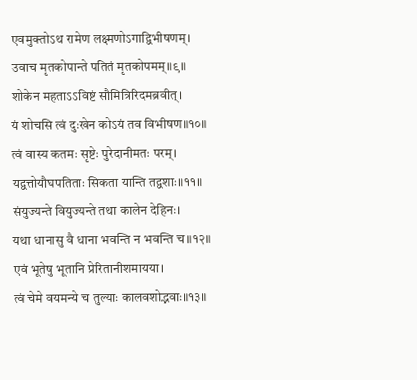एवमुक्तोऽथ रामेण लक्ष्मणोऽगाद्विभीषणम्।
उवाच मृतकोपान्ते पतितं मृतकोपमम्॥९॥
शोकेन महताऽऽविष्टं सौमित्रिरिदमब्रवीत्।
यं शोचसि त्वं दुःखेन कोऽयं तव विभीषण॥१०॥
त्वं वास्य कतमः सृष्टेः पुरेदानीमतः परम्।
यद्वत्तोयौघपतिताः सिकता यान्ति तद्वशाः॥११॥
संयुज्यन्ते वियुज्यन्ते तथा कालेन देहिनः।
यथा धानासु वै धाना भवन्ति न भवन्ति च॥१२॥
एवं भूतेषु भूतानि प्रेरितानीशमायया।
त्वं चेमे वयमन्ये च तुल्याः कालवशोद्भवाः॥१३॥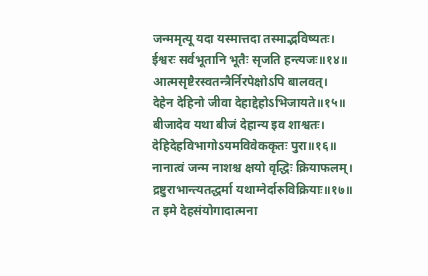जन्ममृत्यू यदा यस्मात्तदा तस्माद्भविष्यतः।
ईश्वरः सर्वभूतानि भूतैः सृजति हन्त्यजः॥१४॥
आत्मसृष्टैरस्वतन्त्रैर्निरपेक्षोऽपि बालवत्।
देहेन देहिनो जीवा देहाद्देहोऽभिजायते॥१५॥
बीजादेव यथा बीजं देहान्य इव शाश्वतः।
देहिदेहविभागोऽयमविवेककृतः पुरा॥१६॥
नानात्वं जन्म नाशश्च क्षयो वृद्धिः क्रियाफलम्।
द्रष्टुराभान्त्यतद्धर्मा यथाग्नेर्दारुविक्रियाः॥१७॥
त इमे देहसंयोगादात्मना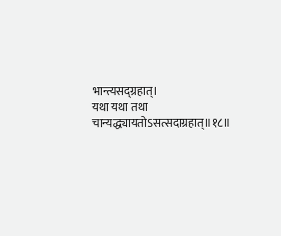भान्त्यसद्ग्रहात्।
यथा यथा तथा चान्यद्ध्यायतोऽसत्सदाग्रहात्॥१८॥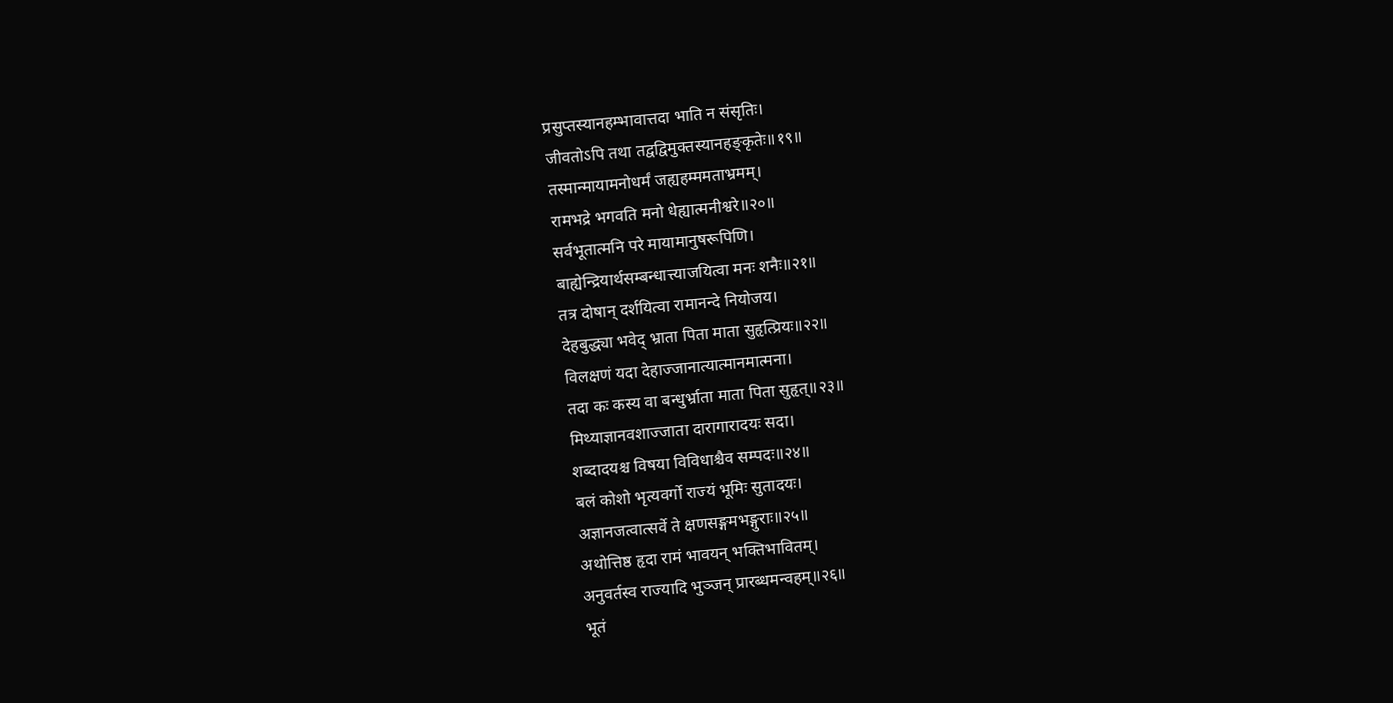प्रसुप्तस्यानहम्भावात्तदा भाति न संसृतिः।
जीवतोऽपि तथा तद्वद्विमुक्तस्यानहङ्कृतेः॥१९॥
तस्मान्मायामनोधर्मं जह्यहम्ममताभ्रमम्।
रामभद्रे भगवति मनो धेह्यात्मनीश्वरे॥२०॥
सर्वभूतात्मनि परे मायामानुषरूपिणि।
बाह्येन्द्रियार्थसम्बन्धात्त्याजयित्वा मनः शनैः॥२१॥
तत्र दोषान् दर्शयित्वा रामानन्दे नियोजय।
देहबुद्ध्या भवेद् भ्राता पिता माता सुहृत्प्रियः॥२२॥
विलक्षणं यदा देहाज्जानात्यात्मानमात्मना।
तदा कः कस्य वा बन्धुर्भ्राता माता पिता सुहृत्॥२३॥
मिथ्याज्ञानवशाज्जाता दारागारादयः सदा।
शब्दादयश्च विषया विविधाश्चैव सम्पदः॥२४॥
बलं कोशो भृत्यवर्गो राज्यं भूमिः सुतादयः।
अज्ञानजत्वात्सर्वे ते क्षणसङ्गमभङ्गुराः॥२५॥
अथोत्तिष्ठ हृदा रामं भावयन् भक्तिभावितम्।
अनुवर्तस्व राज्यादि भुञ्जन् प्रारब्धमन्वहम्॥२६॥
भूतं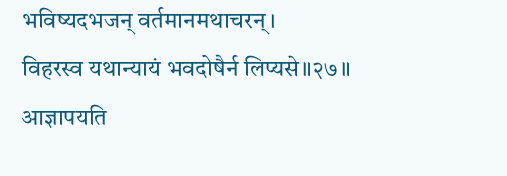भविष्यदभजन् वर्तमानमथाचरन्।
विहरस्व यथान्यायं भवदोषैर्न लिप्यसे॥२७॥
आज्ञापयति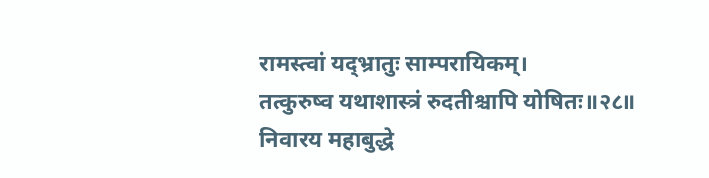रामस्त्वां यद्भ्रातुः साम्परायिकम्।
तत्कुरुष्व यथाशास्त्रं रुदतीश्चापि योषितः॥२८॥
निवारय महाबुद्धे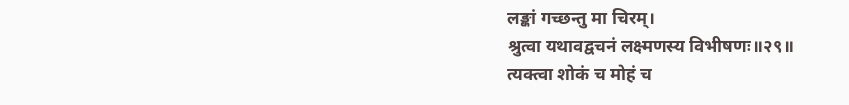लङ्कां गच्छन्तु मा चिरम्।
श्रुत्वा यथावद्वचनं लक्ष्मणस्य विभीषणः॥२९॥
त्यक्त्वा शोकं च मोहं च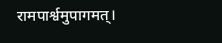रामपार्श्वमुपागमत्।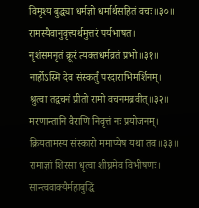विमृश्य बुद्ध्या धर्मज्ञो धर्मार्थसहितं वचः॥३०॥
रामस्यैवानुवृत्त्यर्थमुत्तरं पर्यभाषत।
नृशंसमनृतं क्रूरं त्यक्तधर्मव्रतं प्रभो॥३१॥
नार्होऽस्मि देव संस्कर्तुं परदाराभिमर्शिनम्।
श्रुत्वा तद्वचनं प्रीतो रामो वचनमब्रवीत्॥३२॥
मरणान्तानि वैराणि निवृत्तं नः प्रयोजनम्।
क्रियतामस्य संस्कारो ममाप्येष यथा तव॥३३॥
रामाज्ञां शिरसा धृत्वा शीघ्रमेव विभीषणः।
सान्त्ववाक्यैर्महाबुद्धिं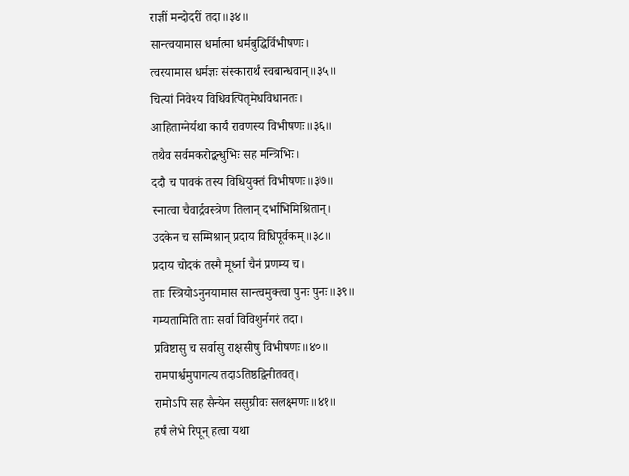राज्ञीं मन्दोदरीं तदा॥३४॥
सान्त्वयामास धर्मात्मा धर्मबुद्धिर्विभीषणः।
त्वरयामास धर्मज्ञः संस्कारार्थं स्वबान्धवान्॥३५॥
चित्यां निवेश्य विधिवत्पितृमेधविधानतः।
आहिताग्नेर्यथा कार्यं रावणस्य विभीषणः॥३६॥
तथैव सर्वमकरोद्बन्धुभिः सह मन्त्रिभिः।
ददौ च पावकं तस्य विधियुक्तं विभीषणः॥३७॥
स्नात्वा चैवार्द्रवस्त्रेण तिलान् दर्भाभिमिश्रितान्।
उदकेन च सम्मिश्रान् प्रदाय विधिपूर्वकम्॥३८॥
प्रदाय चोदकं तस्मै मूर्ध्ना चैनं प्रणम्य च।
ताः स्त्रियोऽनुनयामास सान्त्वमुक्त्वा पुनः पुनः॥३९॥
गम्यतामिति ताः सर्वा विविशुर्नगरं तदा।
प्रविष्टासु च सर्वासु राक्षसीषु विभीषणः॥४०॥
रामपार्श्वमुपागत्य तदाऽतिष्ठद्विनीतवत्।
रामोऽपि सह सैन्येन ससुग्रीवः सलक्ष्मणः॥४१॥
हर्षं लेभे रिपून् हत्वा यथा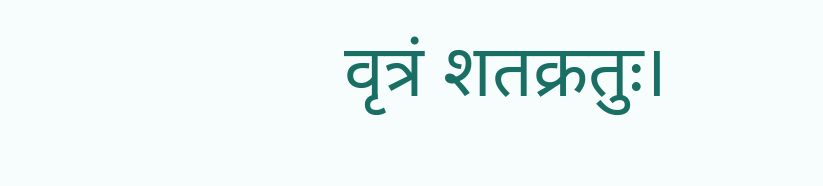वृत्रं शतक्रतुः।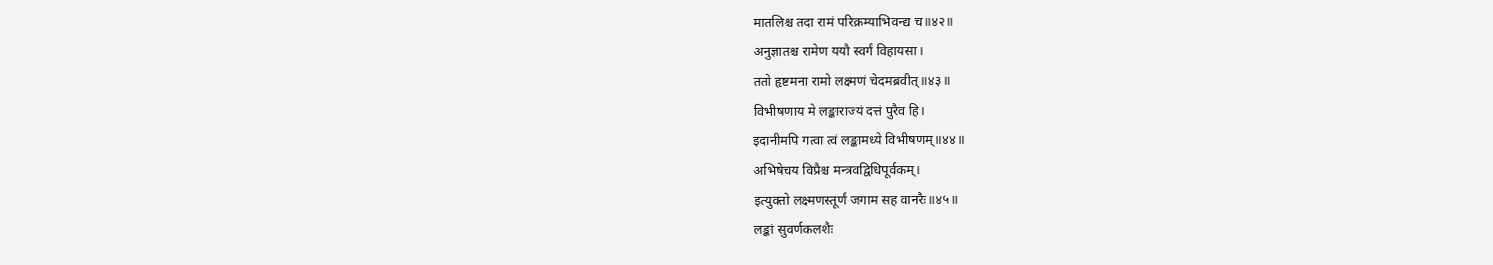मातलिश्च तदा रामं परिक्रम्याभिवन्द्य च॥४२॥
अनुज्ञातश्च रामेण ययौ स्वर्गं विहायसा।
ततो हृष्टमना रामो लक्ष्मणं चेदमब्रवीत्॥४३॥
विभीषणाय मे लङ्काराज्यं दत्तं पुरैव हि।
इदानीमपि गत्वा त्वं लङ्कामध्ये विभीषणम्॥४४॥
अभिषेचय विप्रैश्च मन्त्रवद्विधिपूर्वकम्।
इत्युक्तो लक्ष्मणस्तूर्णं जगाम सह वानरैः॥४५॥
लङ्कां सुवर्णकलशैः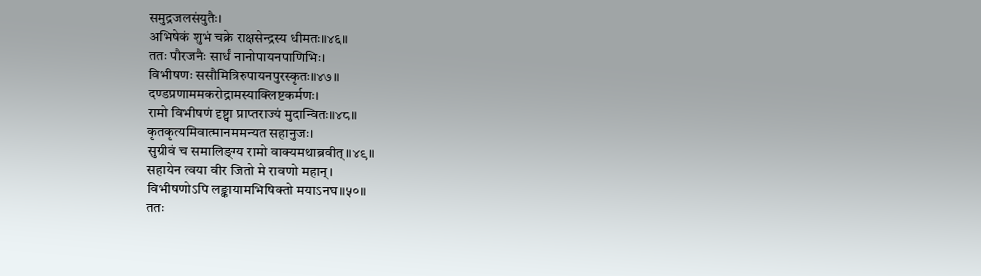समुद्रजलसंयुतैः।
अभिषेकं शुभं चक्रे राक्षसेन्द्रस्य धीमतः॥४६॥
ततः पौरजनैः सार्धं नानोपायनपाणिभिः।
विभीषणः ससौमित्रिरुपायनपुरस्कृतः॥४७॥
दण्डप्रणाममकरोद्रामस्याक्लिष्टकर्मणः।
रामो विभीषणं दृष्ट्वा प्राप्तराज्यं मुदान्वितः॥४८॥
कृतकृत्यमिवात्मानममन्यत सहानुजः।
सुग्रीवं च समालिङ्ग्य रामो वाक्यमथाब्रवीत्॥४९॥
सहायेन त्वया वीर जितो मे रावणो महान्।
विभीषणोऽपि लङ्कायामभिषिक्तो मयाऽनघ॥५०॥
ततः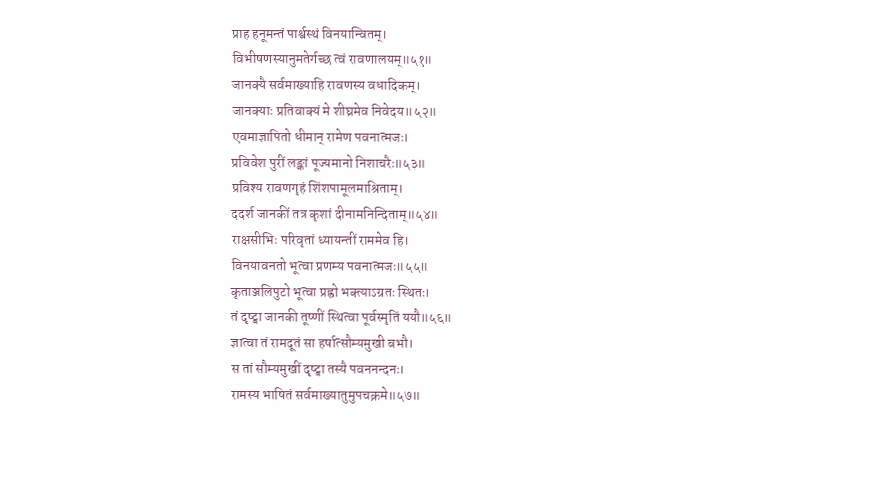प्राह हनूमन्तं पार्श्वस्थं विनयान्वितम्।
विभीषणस्यानुमतेर्गच्छ त्वं रावणालयम्॥५१॥
जानक्यै सर्वमाख्याहि रावणस्य वधादिकम्।
जानक्याः प्रतिवाक्यं मे शीघ्रमेव निवेदय॥५२॥
एवमाज्ञापितो धीमान् रामेण पवनात्मजः।
प्रविवेश पुरीं लङ्कां पूज्यमानो निशाचरैः॥५३॥
प्रविश्य रावणगृहं शिंशपामूलमाश्रिताम्।
ददर्श जानकीं तत्र कृशां दीनामनिन्दिताम्॥५४॥
राक्षसीभिः परिवृतां ध्यायन्तीं राममेव हि।
विनयावनतो भूत्वा प्रणम्य पवनात्मजः॥५५॥
कृताञ्जलिपुटो भूत्वा प्रह्वो भक्त्याऽग्रतः स्थितः।
तं दृष्ट्वा जानकी तूष्णीं स्थित्वा पूर्वस्मृतिं ययौ॥५६॥
ज्ञात्वा तं रामदूतं सा हर्षात्सौम्यमुखी बभौ।
स तां सौम्यमुखीं दृष्ट्वा तस्यै पवननन्दनः।
रामस्य भाषितं सर्वमाख्यातुमुपचक्रमे॥५७॥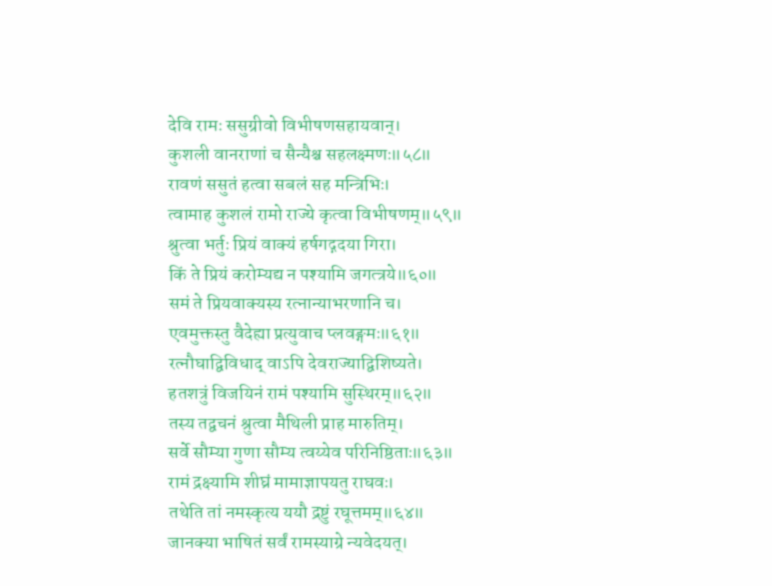देवि रामः ससुग्रीवो विभीषणसहायवान्।
कुशली वानराणां च सैन्यैश्च सहलक्ष्मणः॥५८॥
रावणं ससुतं हत्वा सबलं सह मन्त्रिभिः।
त्वामाह कुशलं रामो राज्ये कृत्वा विभीषणम्॥५९॥
श्रुत्वा भर्तुः प्रियं वाक्यं हर्षगद्गदया गिरा।
किं ते प्रियं करोम्यद्य न पश्यामि जगत्त्रये॥६०॥
समं ते प्रियवाक्यस्य रत्नान्याभरणानि च।
एवमुक्तस्तु वैदेह्या प्रत्युवाच प्लवङ्गमः॥६१॥
रत्नौघाद्विविधाद् वाऽपि देवराज्याद्विशिष्यते।
हतशत्रुं विजयिनं रामं पश्यामि सुस्थिरम्॥६२॥
तस्य तद्वचनं श्रुत्वा मैथिली प्राह मारुतिम्।
सर्वे सौम्या गुणा सौम्य त्वय्येव परिनिष्ठिताः॥६३॥
रामं द्रक्ष्यामि शीघ्रं मामाज्ञापयतु राघवः।
तथेति तां नमस्कृत्य ययौ द्रष्टुं रघूत्तमम्॥६४॥
जानक्या भाषितं सर्वं रामस्याग्रे न्यवेदयत्।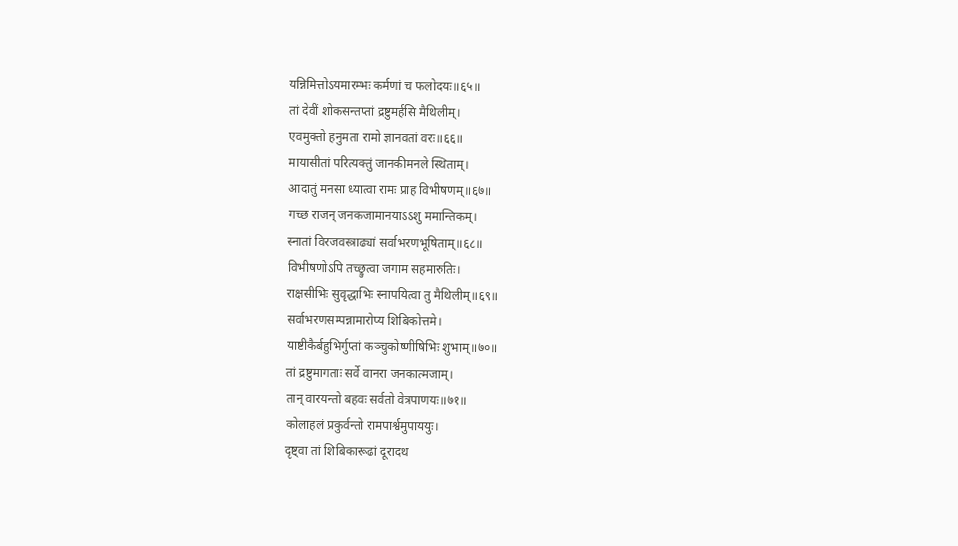यन्निमित्तोऽयमारम्भः कर्मणां च फलोदयः॥६५॥
तां देवीं शोकसन्तप्तां द्रष्टुमर्हसि मैथिलीम्।
एवमुक्तो हनुमता रामो ज्ञानवतां वरः॥६६॥
मायासीतां परित्यक्तुं जानकीमनले स्थिताम्।
आदातुं मनसा ध्यात्वा रामः प्राह विभीषणम्॥६७॥
गच्छ राजन् जनकजामानयाऽऽशु ममान्तिकम्।
स्नातां विरजवस्त्राढ्यां सर्वाभरणभूषिताम्॥६८॥
विभीषणोऽपि तच्छ्रुत्वा जगाम सहमारुतिः।
राक्षसीभिः सुवृद्धाभिः स्नापयित्वा तु मैथिलीम्॥६९॥
सर्वाभरणसम्पन्नामारोप्य शिबिकोत्तमे।
याष्टीकैर्बहुभिर्गुप्तां कञ्चुकोष्णीषिभिः शुभाम्॥७०॥
तां द्रष्टुमागताः सर्वे वानरा जनकात्मजाम्।
तान् वारयन्तो बहवः सर्वतो वेत्रपाणयः॥७१॥
कोलाहलं प्रकुर्वन्तो रामपार्श्वमुपाययुः।
दृष्ट्वा तां शिबिकारूढां दूरादथ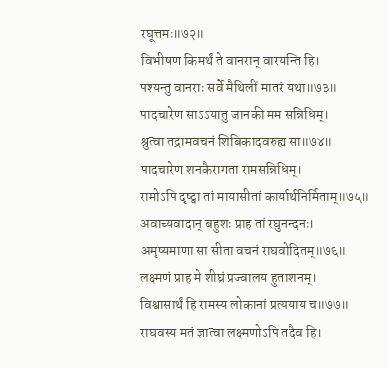रघूत्तमः॥७२॥
विभीषण किमर्थं ते वानरान् वारयन्ति हि।
पश्यन्तु वानराः सर्वे मैथिलीं मातरं यथा॥७३॥
पादचारेण साऽऽयातु जानकी मम सन्निधिम्।
श्रुत्वा तद्रामवचनं शिबिकादवरुह्य सा॥७४॥
पादचारेण शनकैरागता रामसन्निधिम्।
रामोऽपि दृष्ट्वा तां मायासीतां कार्यार्थनिर्मिताम्॥७५॥
अवाच्यवादान् बहुशः प्राह तां रघुनन्दनः।
अमृष्यमाणा सा सीता वचनं राघवोदितम्॥७६॥
लक्ष्मणं प्राह मे शीघ्रं प्रज्वालय हुताशनम्।
विश्वासार्थं हि रामस्य लोकानां प्रत्ययाय च॥७७॥
राघवस्य मतं ज्ञात्वा लक्ष्मणोऽपि तदैव हि।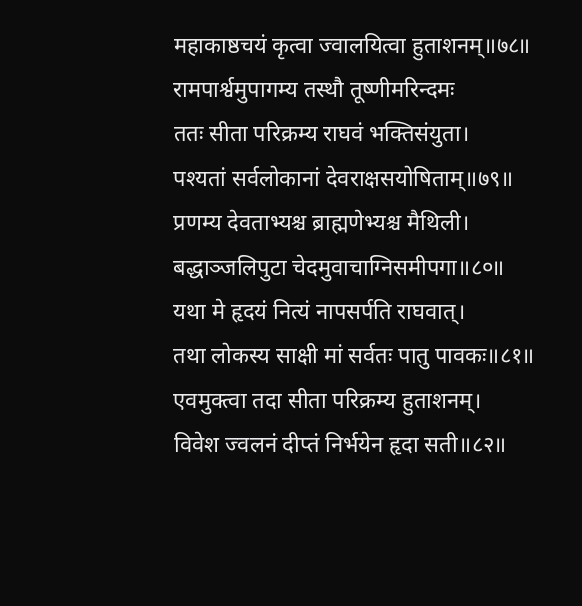महाकाष्ठचयं कृत्वा ज्वालयित्वा हुताशनम्॥७८॥
रामपार्श्वमुपागम्य तस्थौ तूष्णीमरिन्दमः
ततः सीता परिक्रम्य राघवं भक्तिसंयुता।
पश्यतां सर्वलोकानां देवराक्षसयोषिताम्॥७९॥
प्रणम्य देवताभ्यश्च ब्राह्मणेभ्यश्च मैथिली।
बद्धाञ्जलिपुटा चेदमुवाचाग्निसमीपगा॥८०॥
यथा मे हृदयं नित्यं नापसर्पति राघवात्।
तथा लोकस्य साक्षी मां सर्वतः पातु पावकः॥८१॥
एवमुक्त्वा तदा सीता परिक्रम्य हुताशनम्।
विवेश ज्वलनं दीप्तं निर्भयेन हृदा सती॥८२॥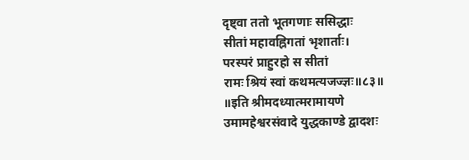दृष्ट्वा ततो भूतगणाः ससिद्धाः
सीतां महावह्निगतां भृशार्ताः।
परस्परं प्राहुरहो स सीतां
रामः श्रियं स्वां कथमत्यजज्ज्ञः॥८३॥
॥इति श्रीमदध्यात्मरामायणे उमामहेश्वरसंवादे युद्धकाण्डे द्वादशः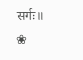सर्गः॥
❀